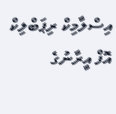އިސްލާމިކް ރިޕަބްލިކް އޮފް އީރާނުގެ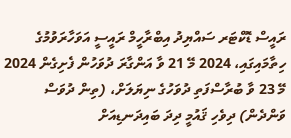ރައީސް ޑޮކްޓަރ ސައްޔިދު އިބްރާހީމް ރައީސީ އަވަހާރަވުމުގެ ހިތާމައިގައި، 2024 މޭ 21 ވާ އަންގާރަ ދުވަހުން ފެށިގެން 2024 މޭ 23 ވާ ބުރާސްފަތި ދުވަހުގެ ނިޔަލަށް، (ތިން ދުވަސް ވަންދެން) ދިވެހި ޤައުމީ ދިދަ ބައިދަނޑިއަށް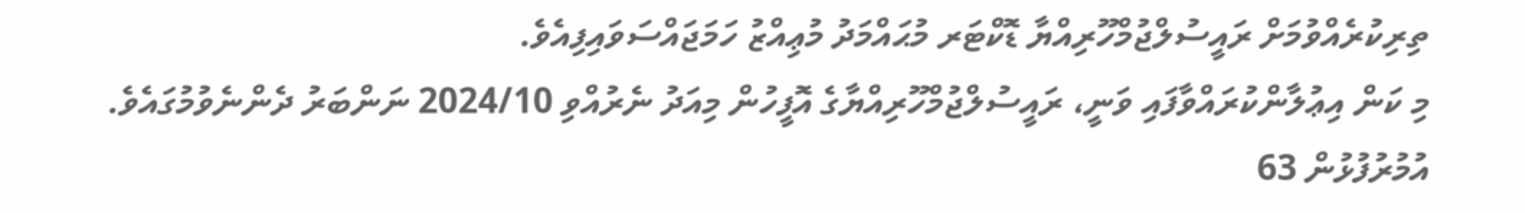ތިރިކުރެއްވުމަށް ރައީސުލްޖުމްހޫރިއްޔާ ޑޮކްޓަރ މުޙައްމަދު މުޢިއްޒު ހަމަޖައްސަވައިފިއެވެ.
މި ކަން އިޢުލާންކުރައްވާފައި ވަނީ، ރައީސުލްޖުމްހޫރިއްޔާގެ އޮފީހުން މިއަދު ނެރުއްވި 2024/10 ނަންބަރު ދެންނެވުމުގައެވެ.
އުމުރުފުޅުން 63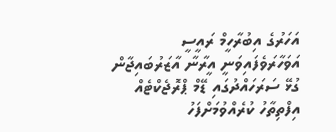އަހަރުގެ އިބުރާހީމް ރައީސީ އަވަހާރަވެފައިވަނީ އީރާނާ އާޒަރުބައިޖާން ގުޅޭ ސަރަހައްދުގައި ޑޭމް ޕްރޮޖެކްޓެއް އިފްތިތާހު ކުރެއްވުމަށްފަހު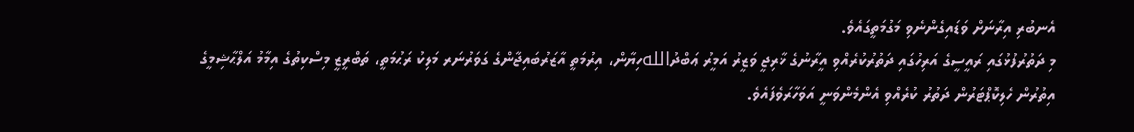އެނބުރި އިރާނަށް ވަޑައިގެންނެވި މަގުމަތީގައެވެ.
މި ދަތުރުފުޅުގައި ރައީސީގެ އަރިހުގައި ދަތުރުކުރެއްވި އީރާނުގެ ޚާރިޖީ ވަޒީރު އަމީރު ޢަބްދުاللهހިޔާން، އިރުމަތީ އާޒަރުބައިޖާންގެ ގަވަރުނަރ މަލިކު ރަޙުމަތީ، ތަބްރީޒީ މިސްކިތުގެ އިމާމު އަލްޙާޝިމީގެ އިތުރުން ހެލިކޮޕްޓަރުން ދަތުރު ކުރެއްވި އެންމެންވަނީ އަވަހާރަވެފައެވެ.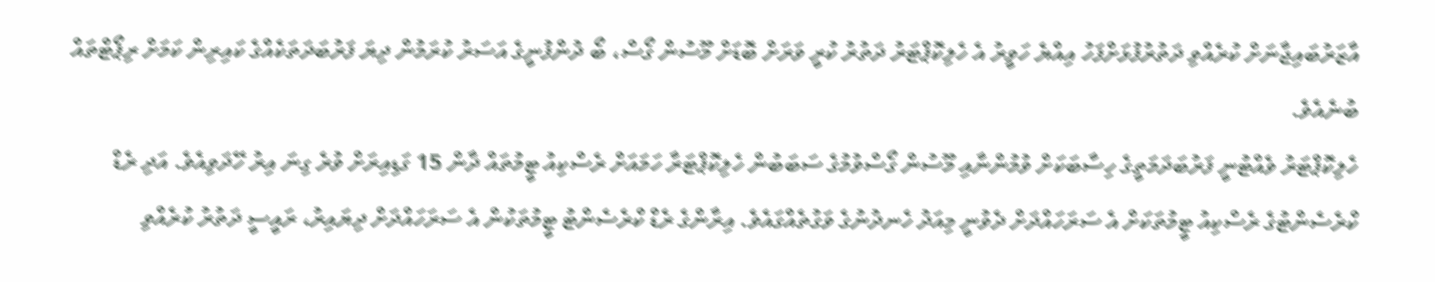އާޒަރުބައިޖާނަށް ކުރެއްވި ދަތުރުފުޅަށްފަހު އިއްޔެ ހަވީރު އެ ހެލިކޮޕްޓަރު ދަތުރު ކުރީ ވަރަށް ބޮޑަށް މޫސުން ގޯސް، ބޯ ދުންފުނީގެ އަސަރު ކުރަމުން ދިޔަ ފަރުބަދަތަކެއްގެ ކައިރިން ކަމަށް ރިޕޯޓްތައް ބުނެއެވެ.
ހެލިކޮޕްޓަރު ވެއްޓުނީ ފަރުބަދަމަތީގެ ހިސާބަކަށް ވުމުންނާއި މޫސުން ގޯސްވުމުގެ ސަބަބުން ހެލިކޮޕްޓަރާ ހަމައަށް ރެސްކިއު ޓީމުތައް ދާން 15 ގަޑިއިރަށް ވުރެ ގިނަ އިރު ހޭދަވިއެވެ. އަދި ރެޑް ކްރެސެންޓުގެ ރެސްކިއު ޓީމުތަކަށް އެ ސަރަހައްދަށް ދެވުނީ މިއަދު ހެނދުނުގެ ވަގުތެއްގައެވެ. އިރާންގެ ރެޑް ކްރެސެންޓު ޓީމުތަކުން އެ ސަރަހައްދަށް ދިޔައިރު، ރައީސީ ދަތުރު ކުރެއްވި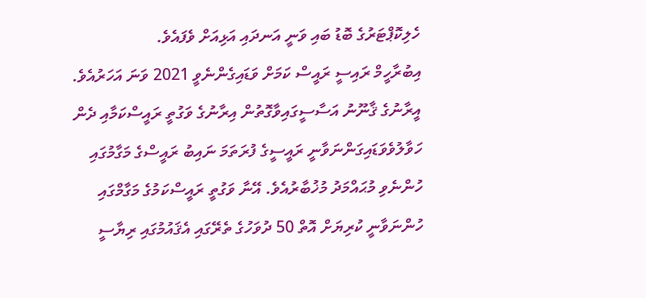ހެލިކޮޕްޓަރުގެ ބޮޑު ބައި ވަނީ އަނދައި އަޅިއަށް ވެފައެވެ.
އިބުރާހީމް ރައިސީ ރައީސް ކަމަށް ވަޑައިގެންނެވީ 2021 ވަނަ އަހަރުއެވެ. އީރާނުގެ ޤާނޫނު އަސާސީގައިވާގޮތުން އިރާނުގެ ވަގުތީ ރައީސްކަމާއި ދެން ހަވާލުވެވަޑައިގަންނަވާނީ ރައީސީގެ ފުރަތަމަ ނައިބު ރައީސްގެ މަގާމުގައި ހުންނެވި މުޙައްމަދު މުޚުބާރުއެވެ. އޭނާ ވަގުތީ ރައީސްކަމުގެ މަގާމްގައި ހުންނަވާނީ ކުރިޔަށް އޮތް 50 ދުވަހުގެ ތެރޭގައި އެޤައުމުގައި ރިޔާސީ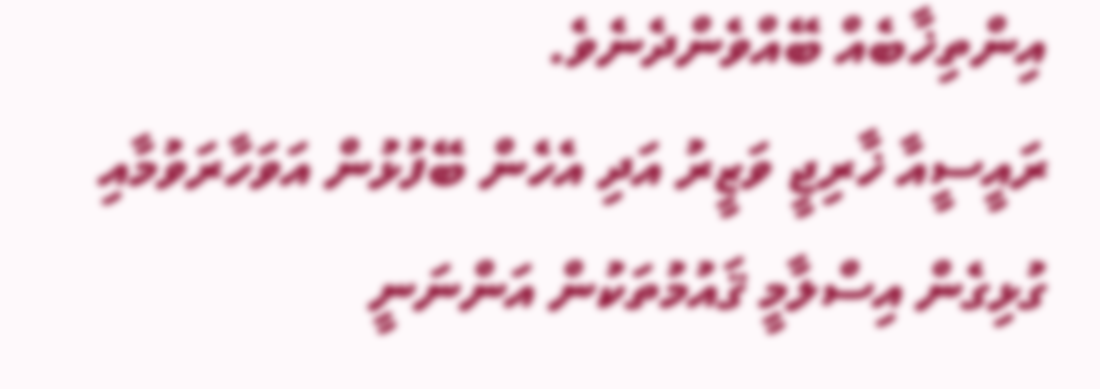އިންތިޚާބެއް ބޭއްވެންދެނެވެ.
ރައީސީއާ ޚާރިޖީ ވަޒީރު އަދި އެހެން ބޭފުޅުން އަވަހާރަވުމާއި ގުޅިގެން އިސްލާމީ ޤައުމުތަކުން އަންނަނީ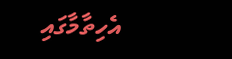އެހިތާމާގައި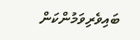ބައިވެރިވަމުންކަން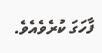ފާހަގަ ކުރެވެއެވެ.